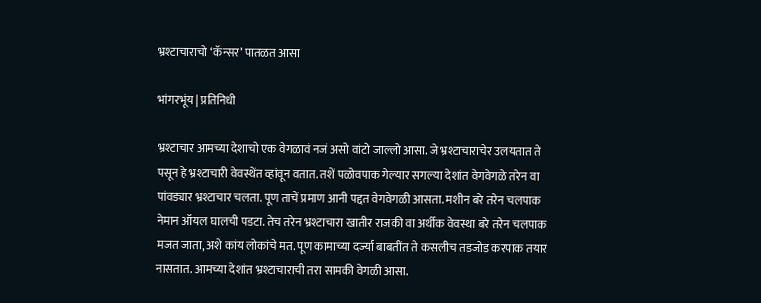भ्रश्टाचाराचो ‘कॅन्सर’ पातळत आसा

भांगरभूंय | प्रतिनिधी

भ्रश्टाचार आमच्या देशाचो एक वेगळावं नजं असो वांटो जाल्लो आसा. जे भ्रश्टाचाराचेर उलयतात ते पसून हे भ्रश्टाचारी वेवस्थेंत व्हांवून वतात. तशें पळोवपाक गेल्यार सगल्या देशांत वेगवेगळे तरेन वा पांवड्यार भ्रश्टाचार चलता. पूण ताचें प्रमाण आनी पद्दत वेगवेगळी आसता. मशीन बरे तरेन चलपाक नेमान ऑयल घालची पडटा. तेच तरेन भ्रश्टाचारा खातीर राजकी वा अर्थीक वेवस्था बरे तरेन चलपाक मजत जाता, अशे कांय लोकांचे मत. पूण कामाच्या दर्ज्या बाबतींत ते कसलीच तडजोड करपाक तयार नासतात. आमच्या देशांत भ्रश्टाचाराची तरा सामकी वेगळी आसा.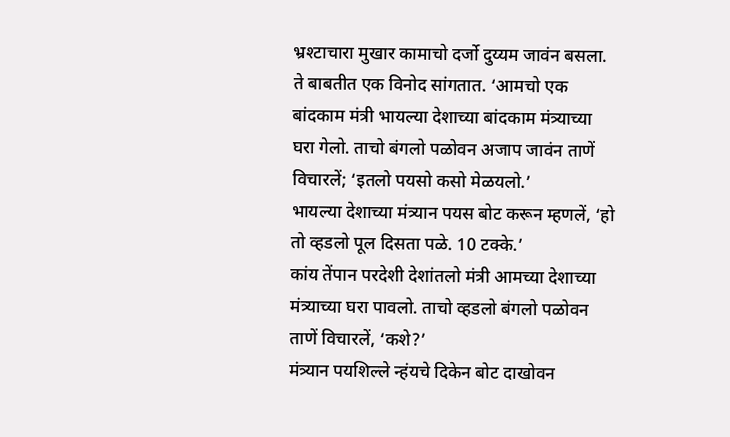भ्रश्टाचारा मुखार कामाचो दर्जो दुय्यम जावंन बसला. ते बाबतीत एक विनोद सांगतात. ‘आमचो एक बांदकाम मंत्री भायल्या देशाच्या बांदकाम मंत्र्याच्या घरा गेलो. ताचो बंगलो पळोवन अजाप जावंन ताणें विचारलें; ‘इतलो पयसो कसो मेळयलो.’
भायल्या देशाच्या मंत्र्यान पयस बोट करून म्हणलें, ‘हो तो व्हडलो पूल दिसता पळे. 10 टक्के.’
कांय तेंपान परदेशी देशांतलो मंत्री आमच्या देशाच्या मंत्र्याच्या घरा पावलो. ताचो व्हडलो बंगलो पळोवन ताणें विचारलें, ‘कशे?’
मंत्र्यान पयशिल्ले न्हंयचे दिकेन बोट दाखोवन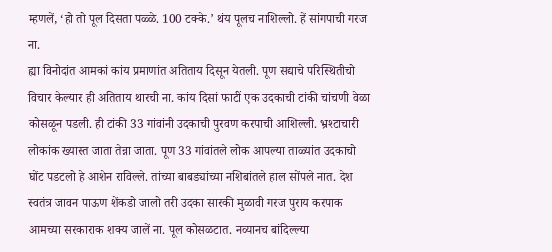म्हणलें, ‘हो तो पूल दिसता पळ्ळे. 100 टक्के.’ थंय पूलच नाशिल्लो. हें सांगपाची गरज ना.
ह्या विनोदांत आमकां कांय प्रमाणांत अतिताय दिसून येतली. पूण सद्याचे परिस्थितीचो विचार केल्यार ही अतिताय थारची ना. कांय दिसां फाटीं एक उदकाची टांकी चांचणी वेळा कोसळून पडली. ही टांकी 33 गांवांनी उदकाची पुरवण करपाची आशिल्ली. भ्रश्टाचारी लोकांक ख्यास्त जाता तेन्ना जाता. पूण 33 गांवांतले लोक आपल्या ताळ्यांत उदकाचो घोंट पडटलो हे आशेन राविल्ले. तांच्या बाबड्यांच्या नशिबांतले हाल सोंपले नात. देश स्वतंत्र जावन पाऊण शेंकडो जालो तरी उदका सारकी मुळावी गरज पुराय करपाक आमच्या सरकाराक शक्य जालें ना. पूल कोसळटात. नव्यानच बांदिल्ल्या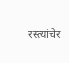रस्त्यांचेर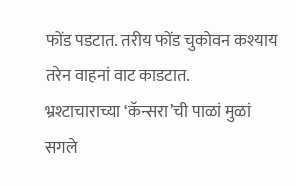फोंड पडटात. तरीय फोंड चुकोवन कश्याय तरेन वाहनां वाट काडटात.
भ्रश्टाचाराच्या ‘कॅन्सरा’ची पाळां मुळां सगले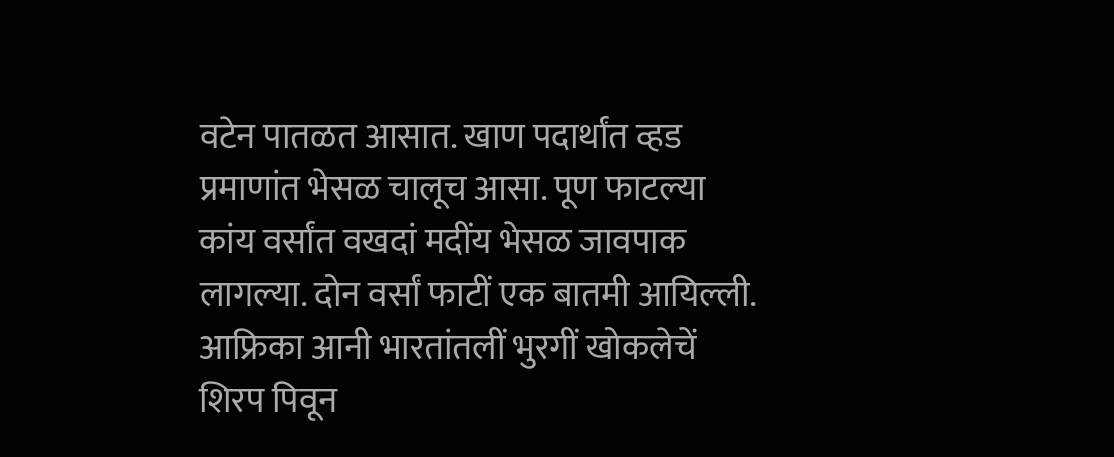वटेन पातळत आसात. खाण पदार्थांत व्हड प्रमाणांत भेसळ चालूच आसा. पूण फाटल्या कांय वर्सांत वखदां मदींय भेसळ जावपाक लागल्या. दोन वर्सां फाटीं एक बातमी आयिल्ली. आफ्रिका आनी भारतांतलीं भुरगीं खोकलेचें शिरप पिवून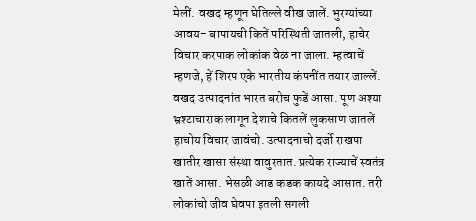मेलीं. वखद म्हणून घेतिल्ले वीख जालें. भुरग्यांच्या आवय- बापायची कितें परिस्थिती जातली, हाचेर विचार करपाक लोकांक वेळ ना जाला. म्हत्वाचें म्हणजे, हें शिरप एके भारतीय कंपनींत तयार जाल्लें.
वखद उत्पादनांत भारत बरोच फुडें आसा. पूण अश्या भ्रश्टाचाराक लागून देशाचे कितलें लुकसाण जातलें हाचोय विचार जावंचो. उत्पादनाचो दर्जो राखपा खातीर खासा संस्था वावुरतात. प्रत्येक राज्याचें स्वतंत्र खातें आसा. भेसळी आड कडक कायदे आसात. तरी लोकांचो जीव घेवपा इतली सगली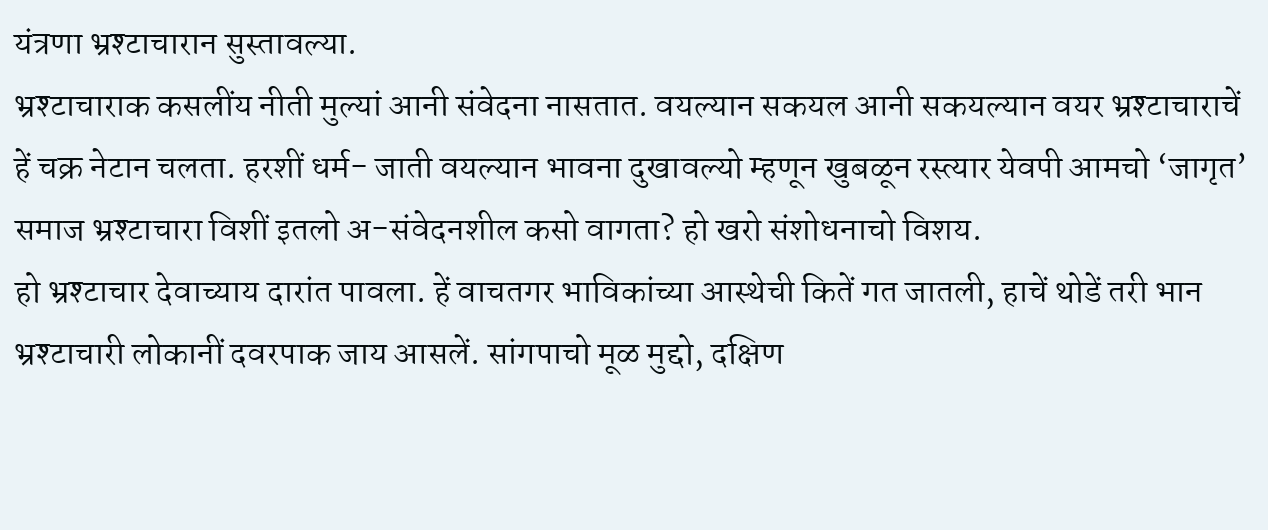यंत्रणा भ्रश्टाचारान सुस्तावल्या.
भ्रश्टाचाराक कसलींय नीती मुल्यां आनी संवेदना नासतात. वयल्यान सकयल आनी सकयल्यान वयर भ्रश्टाचाराचें हें चक्र नेटान चलता. हरशीं धर्म- जाती वयल्यान भावना दुखावल्यो म्हणून खुबळून रस्त्यार येवपी आमचो ‘जागृत’ समाज भ्रश्टाचारा विशीं इतलो अ-संवेदनशील कसो वागता? हो खरो संशोधनाचो विशय.
हो भ्रश्टाचार देवाच्याय दारांत पावला. हें वाचतगर भाविकांच्या आस्थेची कितें गत जातली, हाचें थोडें तरी भान भ्रश्टाचारी लोकानीं दवरपाक जाय आसलें. सांगपाचो मूळ मुद्दो, दक्षिण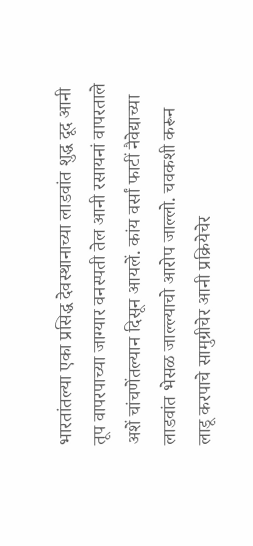भारतांतल्या एका प्रसिद्ध देवस्थानाच्या लाडवांत शुद्ध दूद आनी तूप वापरपाच्या जाग्यार वनस्पती तेल आनी रसायनां वापरताले अशें चांचणेंतल्यान दिसून आयलें. कांय वर्सां फाटीं नैवेद्याच्या लाडवांत भेसळ जाल्ल्याचो आरोप जाल्लो. चवकशी करून लाडू करपाचे सामुग्रीचेर आनी प्रक्रियेचेर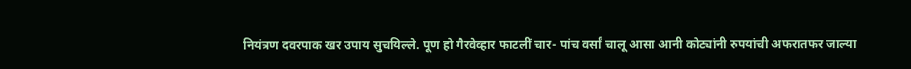नियंत्रण दवरपाक खर उपाय सुचयिल्ले. पूण हो गैरवेव्हार फाटलीं चार- पांच वर्सां चालू आसा आनी कोट्यांनी रुपयांची अफरातफर जाल्या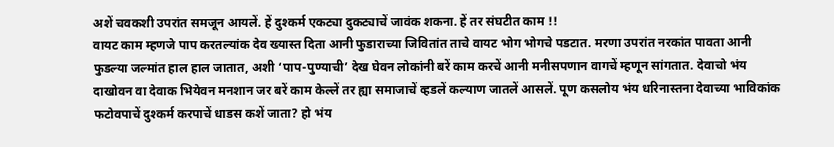अशें चवकशी उपरांत समजून आयलें. हें दुश्कर्म एकट्या दुकट्याचें जावंक शकना. हें तर संघटीत काम !!
वायट काम म्हणजे पाप करतल्यांक देव ख्यास्त दिता आनी फुडाराच्या जिवितांत ताचे वायट भोग भोगचे पडटात. मरणा उपरांत नरकांत पावता आनी फुडल्या जल्मांत हाल हाल जातात, अशी ‘पाप-पुण्याची’ देख घेवन लोकांनी बरें काम करचें आनी मनीसपणान वागचें म्हणून सांगतात. देवाचो भंय दाखोवन वा देवाक भियेवन मनशान जर बरें काम केल्लें तर ह्या समाजाचें व्हडलें कल्याण जातलें आसलें. पूण कसलोय भंय धरिनास्तना देवाच्या भाविकांक फटोवपाचें दुश्कर्म करपाचें धाडस कशें जाता? हो भंय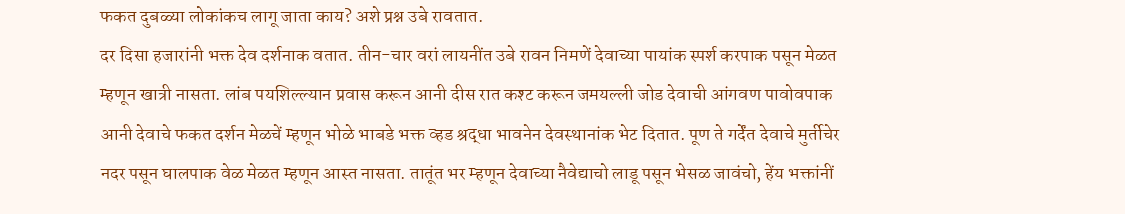फकत दुबळ्या लोकांकच लागू जाता काय? अशे प्रश्न उबे रावतात.
दर दिसा हजारांनी भक्त देव दर्शनाक वतात. तीन-चार वरां लायनींत उबे रावन निमणें देवाच्या पायांक स्पर्श करपाक पसून मेळत म्हणून खात्री नासता. लांब पयशिल्ल्यान प्रवास करून आनी दीस रात कश्ट करून जमयल्ली जोड देवाची आंगवण पावोवपाक आनी देवाचे फकत दर्शन मेळचें म्हणून भोळे भाबडे भक्त व्हड श्रद्धा भावनेन देवस्थानांक भेट दितात. पूण ते गर्देंत देवाचे मुर्तीचेर नदर पसून घालपाक वेळ मेळत म्हणून आस्त नासता. तातूंत भर म्हणून देवाच्या नैवेद्याचो लाडू पसून भेसळ जावंचो, हेंय भक्तांनीं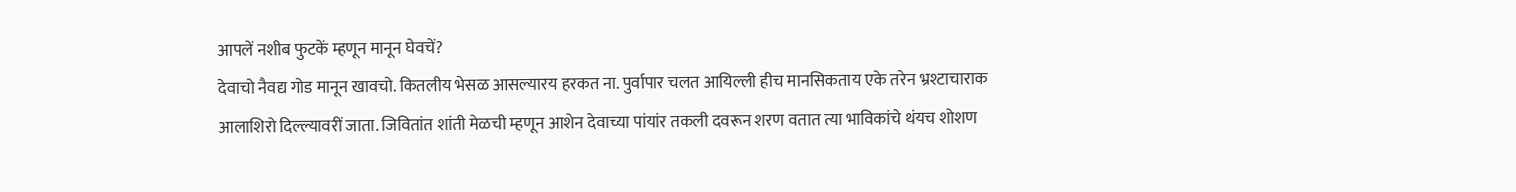आपलें नशीब फुटकें म्हणून मानून घेवचें?
देवाचो नैवद्य गोड मानून खावचो. कितलीय भेसळ आसल्यारय हरकत ना. पुर्वापार चलत आयिल्ली हीच मानसिकताय एके तरेन भ्रश्टाचाराक आलाशिरो दिल्ल्यावरीं जाता. जिवितांत शांती मेळची म्हणून आशेन देवाच्या पांयांर तकली दवरून शरण वतात त्या भाविकांचे थंयच शोशण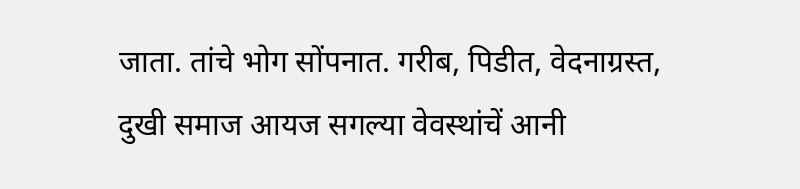जाता. तांचे भोग सोंपनात. गरीब, पिडीत, वेदनाग्रस्त, दुखी समाज आयज सगल्या वेवस्थांचें आनी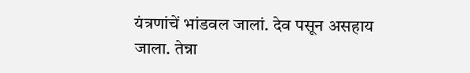यंत्रणांचें भांडवल जालां. देव पसून असहाय जाला. तेन्ना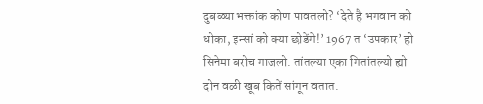दुबळ्या भक्तांक कोण पावतलो? ‘देते है भगवान को धोका, इन्सां को क्या छोडेंगे!’ 1967 त ‘उपकार’ हो सिनेमा बरोच गाजलो. तांतल्या एका गितांतल्यो ह्यो दोन वळी खूब कितें सांगून वतात.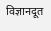विज्ञानदूत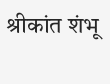श्रीकांत शंभू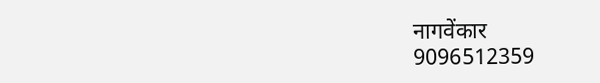नागवेंकार
9096512359